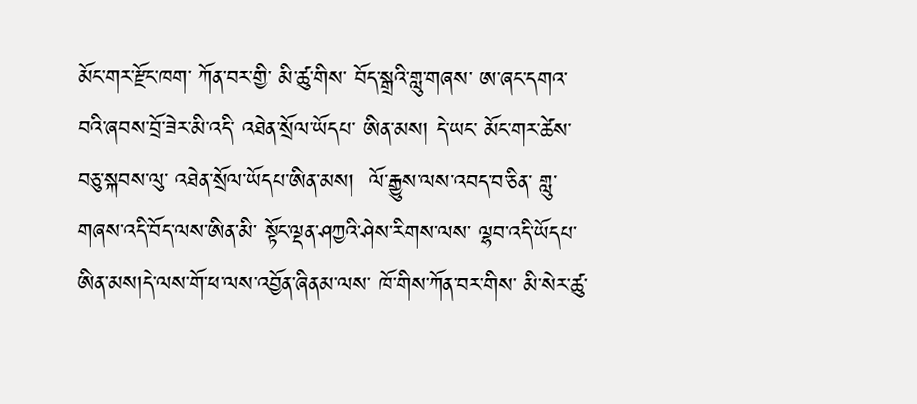མོང་གར་རྫོང་ཁག་ ཀོན་བར་གྱི་ མི་ཚུ་གིས་ བོད་སྒྲའི་གླུ་གཞས་ ཨ་ཞང་དགའ་བའི་ཞབས་བྲོ་ཟེར་མི་འདི་ འཐེན་སྲོལ་ཡོདཔ་ ཨིན་མས། དེ་ཡང་ མོང་གར་ཚེས་བཅུ་སྐབས་ལུ་ འཐེན་སྲོལ་ཡོདཔ་ཨིན་མས།  ལོ་རྒྱུས་ལས་འབད་བ་ཅིན་ གླུ་གཞས་འདི་བོད་ལས་ཨིན་མི་ སྟོང་ལྡན་ཤཀྱའི་ཤེས་རིགས་ལས་ ལྷབ་འདི་ཡོདཔ་ ཨིན་མས།དེ་ལས་གོ་ཕ་ལས་འབྱོན་ཞིནམ་ལས་ ཁོ་གིས་ཀོན་བར་གིས་ མི་སེར་ཚུ་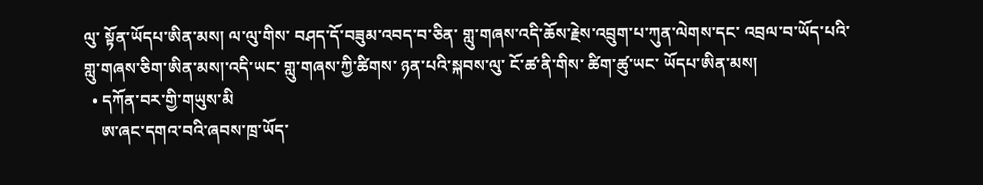ལུ་ སྟོན་ཡོདཔ་ཨིན་མས། ལ་ལུ་གིས་ བཤད་དོ་བཟུམ་འབད་བ་ཅིན་ གླུ་གཞས་འདི་ཆོས་རྗེས་འབྲུག་པ་ཀུན་ལེགས་དང་ འབྲལ་བ་ཡོད་པའི་ གླུ་གཞས་ཅིག་ཨིན་མས།་འདི་ཡང་ གླུ་གཞས་ཀྱི་ཚིགས་ ཉན་པའི་སྐབས་ལུ་ ངོ་ཚ་ནི་གིས་ ཚིག་ཚུ་ཡང་ ཡོདཔ་ཨིན་མས།
  • དཀོན་བར་གྱི་གཡུས་མི
    ཨ་ཞང་དགའ་བའི་ཞབས་ཁྲ་ཡོད་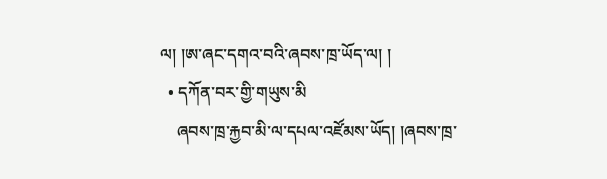ལ། །ཨ་ཞང་དགའ་བའི་ཞབས་ཁྲ་ཡོད་ལ། །
  • དཀོན་བར་གྱི་གཡུས་མི
    ཞབས་ཁྲ་རྐྱབ་མི་ལ་དཔལ་འཛོམས་ཡོད། །ཞབས་ཁྲ་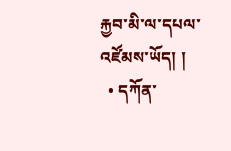རྐྱབ་མི་ལ་དཔལ་འཛོམས་ཡོད། །
  • དཀོན་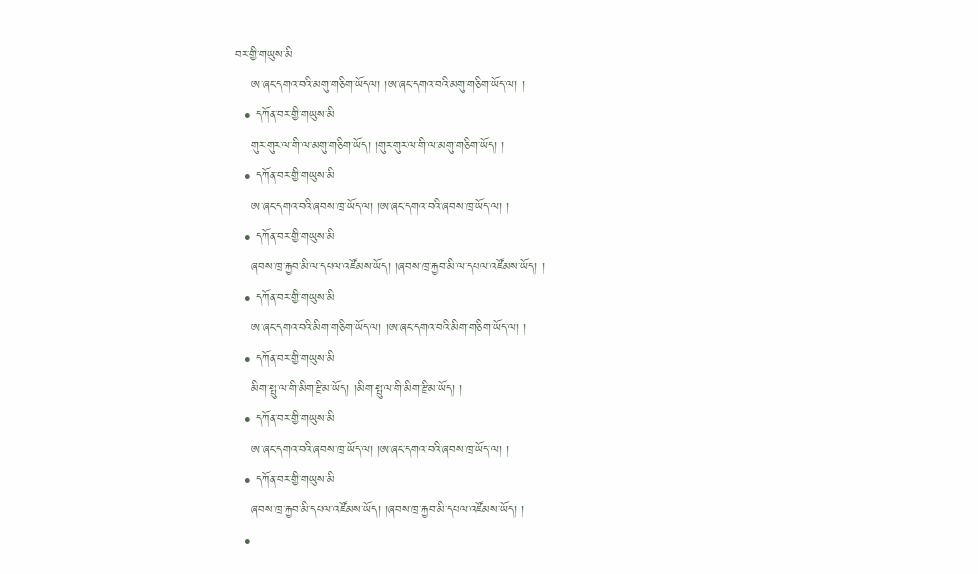བར་གྱི་གཡུས་མི
    ཨ་ཞང་དགའ་བའི་མགུ་གཅིག་ཡོདལ། །ཨ་ཞང་དགའ་བའི་མགུ་གཅིག་ཡོད་ལ། །
  • དཀོན་བར་གྱི་གཡུས་མི
    གུར་གུར་ལ་གི་ལ་མགུ་གཅིག་ཡོད། །གུར་གུར་ལ་གི་ལ་མགུ་གཅིག་ཡོད། །
  • དཀོན་བར་གྱི་གཡུས་མི
    ཨ་ཞང་དགའ་བའི་ཞབས་ཁྲ་ཡོད་ལ། །ཨ་ཞང་དགའ་བའི་ཞབས་ཁྲ་ཡོད་ལ། །
  • དཀོན་བར་གྱི་གཡུས་མི
    ཞབས་ཁྲ་རྐྱབ་མི་ལ་དཔལ་འཛོམས་ཡོད། །ཞབས་ཁྲ་རྐྱབ་མི་ལ་དཔལ་འཛོམས་ཡོད། །
  • དཀོན་བར་གྱི་གཡུས་མི
    ཨ་ཞང་དགའ་བའི་མིག་གཅིག་ཡོད་ལ། །ཨ་ཞང་དགའ་བའི་མིག་གཅིག་ཡོད་ལ། །
  • དཀོན་བར་གྱི་གཡུས་མི
    མིག་སྤུ་ལ་གི་མིག་རྫིམ་ཡོད། །མིག་སྤུ་ལ་གི་མིག་རྫིམ་ཡོད། །
  • དཀོན་བར་གྱི་གཡུས་མི
    ཨ་ཞང་དགའ་བའི་ཞབས་ཁྲ་ཡོད་ལ། །ཨ་ཞང་དགའ་བའི་ཞབས་ཁྲ་ཡོད་ལ། །
  • དཀོན་བར་གྱི་གཡུས་མི
    ཞབས་ཁྲ་རྐྱབ་མི་དཔལ་འཛོམས་ཡོད། །ཞབས་ཁྲ་རྐྱབ་མི་དཔལ་འཛོམས་ཡོད། །
  •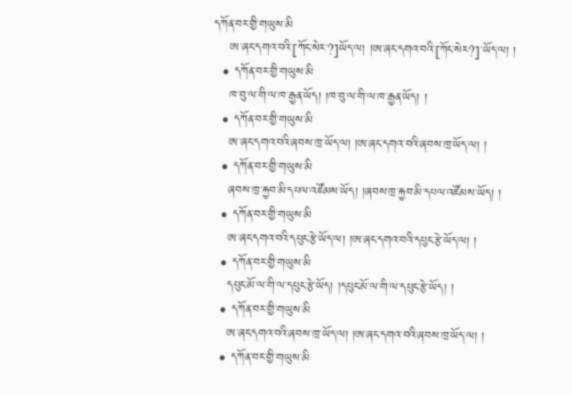དཀོན་བར་གྱི་གཡུས་མི
    ཨ་ཞང་དགའ་བའི་[ཀོང་སེར་?]ཡོད་ལ། །ཨ་ཞང་དགའ་བའི་[ཀོང་སེར?]་ཡོད་ལ། །
  • དཀོན་བར་གྱི་གཡུས་མི
    ཁ་བུ་ལ་གི་ལ་ཁ་རྒྱན་ཡོད། །ཁ་བུ་ལ་གི་ལ་ཁ་རྒྱན་ཡོད། །
  • དཀོན་བར་གྱི་གཡུས་མི
    ཨ་ཞང་དགའ་བའི་ཞབས་ཁྲ་ཡོད་ལ། །ཨ་ཞང་དགའ་བའི་ཞབས་ཁྲ་ཡོད་ལ། །
  • དཀོན་བར་གྱི་གཡུས་མི
    ཞབས་ཁྲ་རྐྱབ་མི་དཔལ་འཛོམས་ཡོད། །ཞབས་ཁྲ་རྐྱབ་མི་དཔལ་འཛོམས་ཡོད། །
  • དཀོན་བར་གྱི་གཡུས་མི
    ཨ་ཞང་དགའ་བའི་དཔུང་རྩེ་ཡོད་ལ། །ཨ་ཞང་དགའ་བའི་དཔུང་རྩེ་ཡོད་ལ། །
  • དཀོན་བར་གྱི་གཡུས་མི
    དཔུང་མོ་ལ་གི་ལ་དཔུང་རྩེ་ཡོད། །དཔུང་མོ་ལ་གི་ལ་དཔུང་རྩེ་ཡོད། །
  • དཀོན་བར་གྱི་གཡུས་མི
    ཨ་ཞང་དགའ་བའི་ཞབས་ཁྲ་ཡོད་ལ། །ཨ་ཞང་དགའ་བའི་ཞབས་ཁྲ་ཡོད་ལ། །
  • དཀོན་བར་གྱི་གཡུས་མི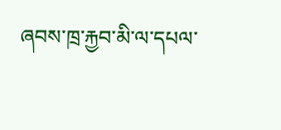ཞབས་ཁྲ་རྐྱབ་མི་ལ་དཔལ་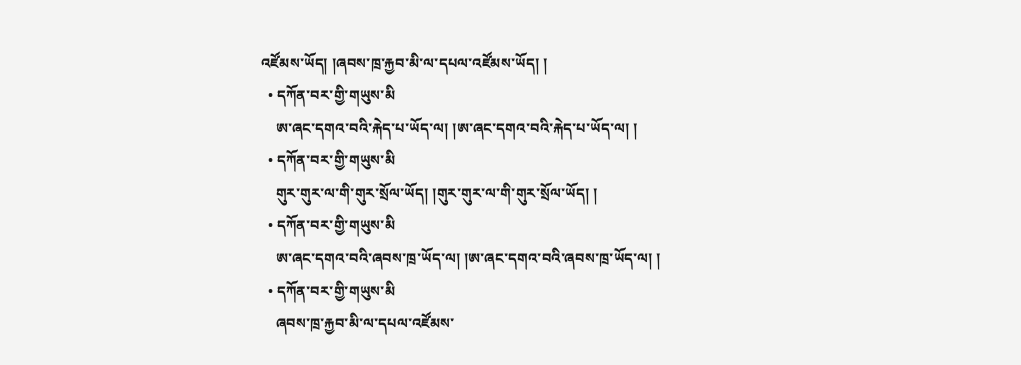འཛོམས་ཡོད། །ཞབས་ཁྲ་རྐྱབ་མི་ལ་དཔལ་འཛོམས་ཡོད། །
  • དཀོན་བར་གྱི་གཡུས་མི
    ཨ་ཞང་དགའ་བའི་རྐེད་པ་ཡོད་ལ། །ཨ་ཞང་དགའ་བའི་རྐེད་པ་ཡོད་ལ། །
  • དཀོན་བར་གྱི་གཡུས་མི
    གུར་གུར་ལ་གི་གུར་སྲོལ་ཡོད། །གུར་གུར་ལ་གི་གུར་སྲོལ་ཡོད། །
  • དཀོན་བར་གྱི་གཡུས་མི
    ཨ་ཞང་དགའ་བའི་ཞབས་ཁྲ་ཡོད་ལ། །ཨ་ཞང་དགའ་བའི་ཞབས་ཁྲ་ཡོད་ལ། །
  • དཀོན་བར་གྱི་གཡུས་མི
    ཞབས་ཁྲ་རྐྱབ་མི་ལ་དཔལ་འཛོམས་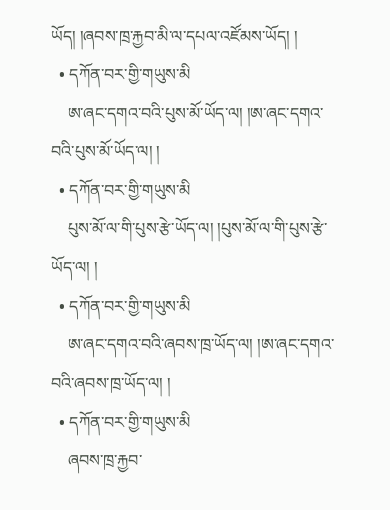ཡོད། །ཞབས་ཁྲ་རྐྱབ་མི་ལ་དཔལ་འཛོམས་ཡོད། །
  • དཀོན་བར་གྱི་གཡུས་མི
    ཨ་ཞང་དགའ་བའི་པུས་མོ་ཡོད་ལ། །ཨ་ཞང་དགའ་བའི་པུས་མོ་ཡོད་ལ། །
  • དཀོན་བར་གྱི་གཡུས་མི
    པུས་མོ་ལ་གི་པུས་རྩེ་ཡོད་ལ། །པུས་མོ་ལ་གི་པུས་རྩེ་ཡོད་ལ། །
  • དཀོན་བར་གྱི་གཡུས་མི
    ཨ་ཞང་དགའ་བའི་ཞབས་ཁྲ་ཡོད་ལ། །ཨ་ཞང་དགའ་བའི་ཞབས་ཁྲ་ཡོད་ལ། །
  • དཀོན་བར་གྱི་གཡུས་མི
    ཞབས་ཁྲ་རྐྱབ་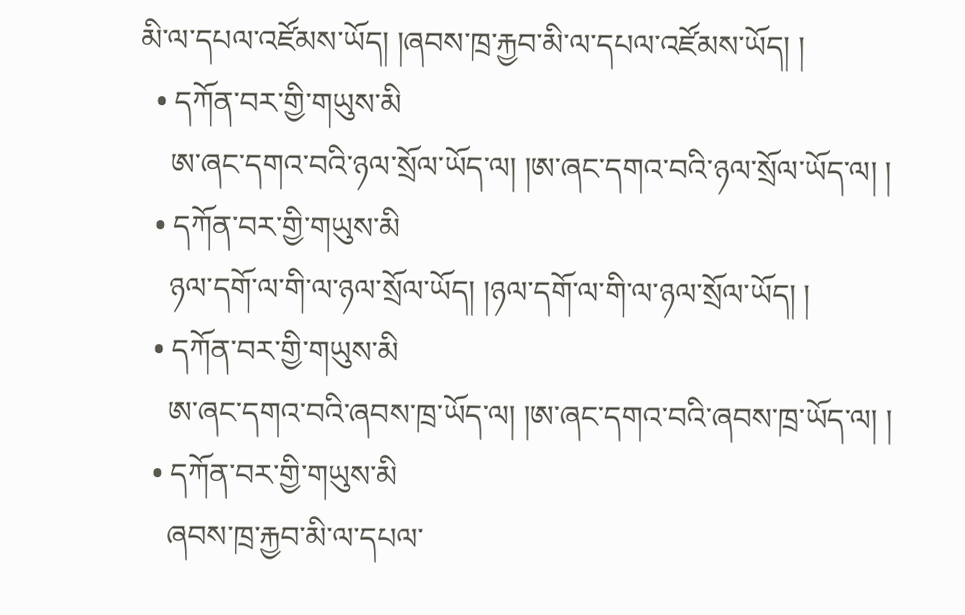མི་ལ་དཔལ་འཛོམས་ཡོད། །ཞབས་ཁྲ་རྐྱབ་མི་ལ་དཔལ་འཛོམས་ཡོད། །
  • དཀོན་བར་གྱི་གཡུས་མི
    ཨ་ཞང་དགའ་བའི་ཉལ་སྲོལ་ཡོད་ལ། །ཨ་ཞང་དགའ་བའི་ཉལ་སྲོལ་ཡོད་ལ། །
  • དཀོན་བར་གྱི་གཡུས་མི
    ཉལ་དགོ་ལ་གི་ལ་ཉལ་སྲོལ་ཡོད། །ཉལ་དགོ་ལ་གི་ལ་ཉལ་སྲོལ་ཡོད། །
  • དཀོན་བར་གྱི་གཡུས་མི
    ཨ་ཞང་དགའ་བའི་ཞབས་ཁྲ་ཡོད་ལ། །ཨ་ཞང་དགའ་བའི་ཞབས་ཁྲ་ཡོད་ལ། །
  • དཀོན་བར་གྱི་གཡུས་མི
    ཞབས་ཁྲ་རྐྱབ་མི་ལ་དཔལ་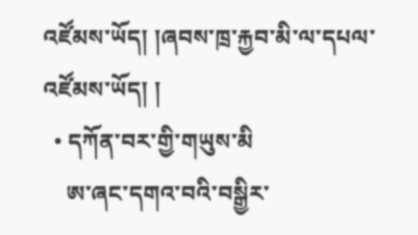འཛོམས་ཡོད། །ཞབས་ཁྲ་རྐྱབ་མི་ལ་དཔལ་འཛོམས་ཡོད། །
  • དཀོན་བར་གྱི་གཡུས་མི
    ཨ་ཞང་དགའ་བའི་བསྒྱིར་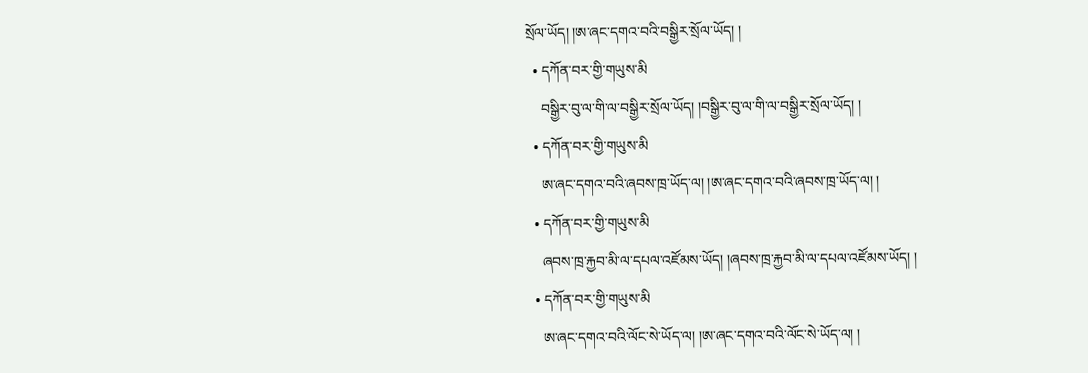སྲོལ་ཡོད། །ཨ་ཞང་དགའ་བའི་བསྒྱིར་སྲོལ་ཡོད། །
  • དཀོན་བར་གྱི་གཡུས་མི
    བསྒྱིར་བུ་ལ་གི་ལ་བསྒྱིར་སྲོལ་ཡོད། །བསྒྱིར་བུ་ལ་གི་ལ་བསྒྱིར་སྲོལ་ཡོད། །
  • དཀོན་བར་གྱི་གཡུས་མི
    ཨ་ཞང་དགའ་བའི་ཞབས་ཁྲ་ཡོད་ལ། །ཨ་ཞང་དགའ་བའི་ཞབས་ཁྲ་ཡོད་ལ། །
  • དཀོན་བར་གྱི་གཡུས་མི
    ཞབས་ཁྲ་རྐྱབ་མི་ལ་དཔལ་འཛོམས་ཡོད། །ཞབས་ཁྲ་རྐྱབ་མི་ལ་དཔལ་འཛོམས་ཡོད། །
  • དཀོན་བར་གྱི་གཡུས་མི
    ཨ་ཞང་དགའ་བའི་ལོང་སེ་ཡོད་ལ། །ཨ་ཞང་དགའ་བའི་ལོང་སེ་ཡོད་ལ། །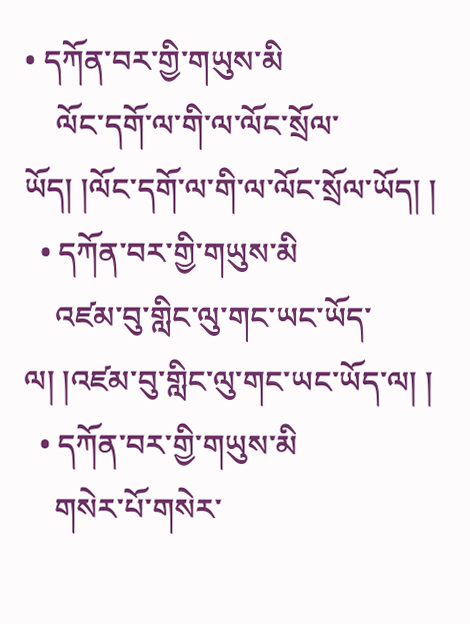• དཀོན་བར་གྱི་གཡུས་མི
    ལོང་དགོ་ལ་གི་ལ་ལོང་སྲོལ་ཡོད། །ལོང་དགོ་ལ་གི་ལ་ལོང་སྲོལ་ཡོད། །
  • དཀོན་བར་གྱི་གཡུས་མི
    འཛམ་བུ་གླིང་ལུ་གང་ཡང་ཡོད་ལ། །འཛམ་བུ་གླིང་ལུ་གང་ཡང་ཡོད་ལ། །
  • དཀོན་བར་གྱི་གཡུས་མི
    གསེར་པོ་གསེར་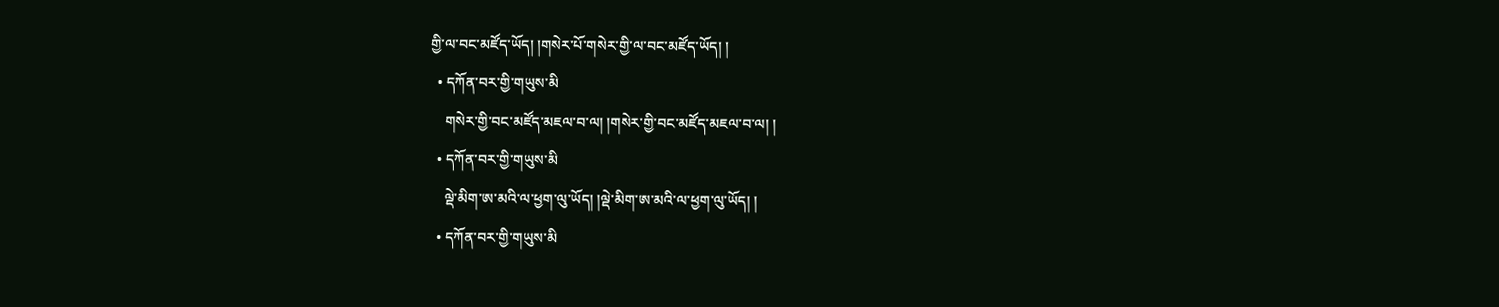གྱི་ལ་བང་མཛོད་ཡོད། །གསེར་པོ་གསེར་གྱི་ལ་བང་མཛོད་ཡོད། །
  • དཀོན་བར་གྱི་གཡུས་མི
    གསེར་གྱི་བང་མཛོད་མཇལ་བ་ལ། །གསེར་གྱི་བང་མཛོད་མཇལ་བ་ལ། །
  • དཀོན་བར་གྱི་གཡུས་མི
    ལྡེ་མིག་ཨ་མའི་ལ་ཕྱག་ལུ་ཡོད། །ལྡེ་མིག་ཨ་མའི་ལ་ཕྱག་ལུ་ཡོད། །
  • དཀོན་བར་གྱི་གཡུས་མི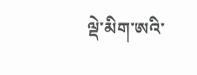ལྡེ་མིག་ཨའི་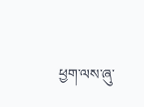ཕྱག་ལས་ཞུ་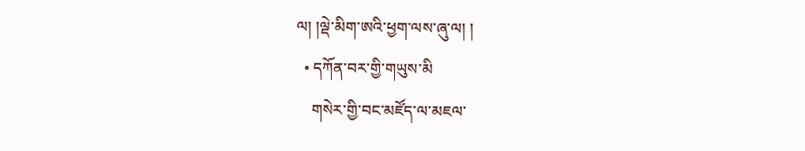ལ། །ལྡེ་མིག་ཨའི་ཕྱག་ལས་ཞུ་ལ། །
  • དཀོན་བར་གྱི་གཡུས་མི
    གསེར་གྱི་བང་མཛོད་ལ་མཇལ་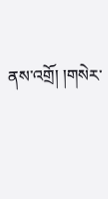ནས་འགྲོ། །གསེར་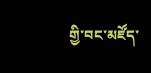གྱི་བང་མཛོད་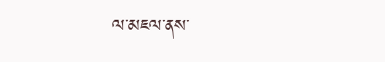ལ་མཇལ་ནས་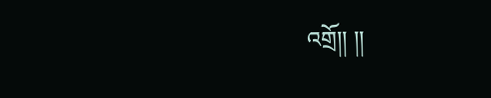འགྲོ།། །།